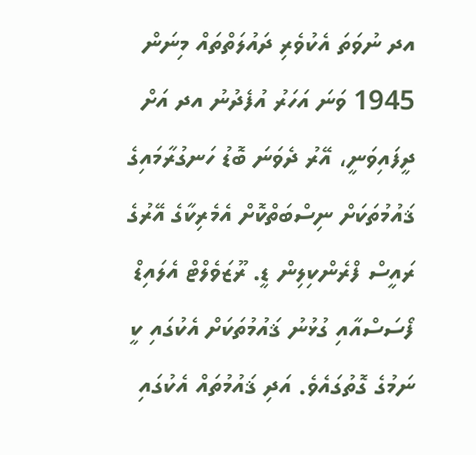އދ ނުވަތަ އެކުވެރި ދައުލަތްތައް މިނަން 1945 ވަނަ އަހަރު އުފެދުނު އދ އަށް ދީފައިވަނީ، އޭރު ދެވަނަ ބޮޑު ހަނގުރާމައިގެ ޤައުމުތަކަށް ނިސްބަތްކޮށް އެމެރިކާގެ އޭރުގެ ރައީސް ފްރެންކިލިން ޑީ. ރޫޒަވެލްޓް އެލައިޑް ފޯސަސްއާއި ގުޅުނު ޤައުމުތަކަށް އެކުގައި ކީ ނަމުގެ ގޮތުގައެވެ. އަދި ޤައުމުތައް އެކުގައި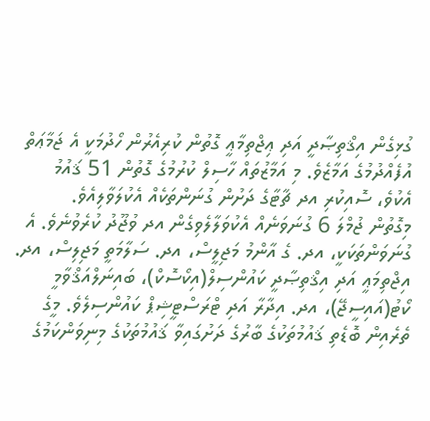ގުޅިގެން އިޤްތިޞާދީ އަދި ޢިޖްތިމާޢީ ގޮތުން ކުރިއެރުން ހޯދުމަކީ އެ ޖަމާޢަތް އުފެއްދުމުގެ އަމާޒެވެ. މި އަމާޒުތައް ހާސިލް ކުރުމުގެ ގޮތުން 51 ޤައުމު އެކުވެ، ސޮއިކުރި އދ ޗާޓާގެ ދަށުން ގުނަންތަކެއް އެކުލަވާލިއެވެ.
މިގޮތުން ޖުމްލަ 6 ގުނަވަނެއް އެކުވަލާލެވިގެން އދ ވުޖޫދު ކުރެވުނެވެ. އެ ގުނަވަންތަކަކީ، އދ. ގެ އާންމު މަޖިލީސް، އދ. ސަލާމަތީ މަޖިލިސް، އދ. އިޖްތިމަޢީ އަދި އިޤްތިޞާދީ ކައުންސިލް(އިކޯސޮކް)، ބައިނަލްއަޤްވާމީ ކޯޓު(އައިސީޖޭ)، އދ. އިދާރާ އަދި ޓްރަސްޓީޝިޕް ކައުންސިލެވެ. މީގެ ތެރެއިން ބޮޑެތި ޤައުމުތަކުގެ ބާރުގެ ދަށުގައިވާ ޤައުމުތަކުގެ މިނިވަންކަމުގެ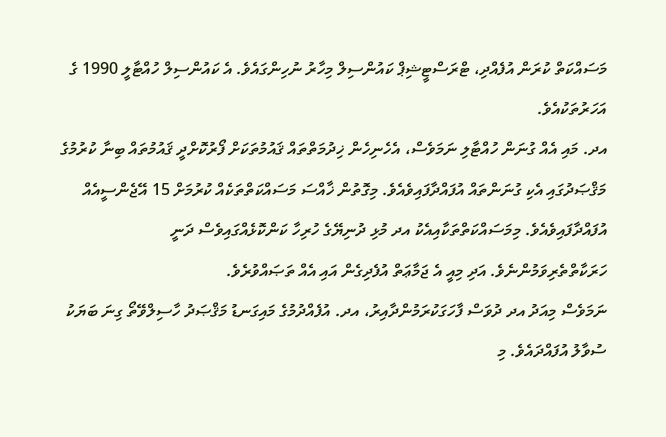މަސައްކަތް ކުރަން އުފެއްދި، ޓްރަސްޓީޝިޕް ކައުންސިލް މިހާރު ނުހިންގައެވެ. އެ ކައުންސިލް ހުއްޓާލީ 1990 ގެ އަހަރުތަކުއެވެ.
އދ. މައި އެއް ގުނަން ހުއްޓާލި ނަމަވެސް، އެހެނިހެން ޚިދުމަތްތައް ޤައުމުތަކަށް ފޯރުކޮށްދީ ޤައުމުތައް ބިނާ ކުރުމުގެ މަޤްޞަދުގައި އެކި ގުނަންތައް އުފައްދާފައިވެއެވެ. މިގޮތުން ޚާއްސަ މަސައްކަތްތަކެއް ކުރުމަށް 15 އޭޖެންސީއެއް އުފައްދާފައިވެއެވެ. މިމަސައްކަތްތަކާއިއެކު އދ މުޅި ދުނިޔޭގެ ހުރިހާ ކަންކޮޅެއްގައިވެސް ދަނީ ހަރަކާތްތެރިވަމުންނެވެ. އަދި މިއީ އެ ޖަމާޢަތް އުފެދިގެން އައި އެއް ތަޞައްވުރެވެ.
ނަމަވެސް މިއަދު އދ ދުވަސް ފާހަގަކުރަމުންދާއިރު، އދ. އުފެއްދުމުގެ މައިގަނޑު މަޤްޞަދު ހާސިލްވޭތޯ ގިނަ ބަޔަކު ސުވާލު އުފައްދައެވެ. މި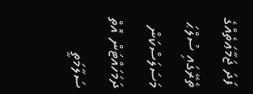ފަދަ ޖަމާޢަތެއްގެ ތެރޭގައި ސުލްޙަ މަސަލަސްކަން ދަމަހައްޓަން އޮތް ސަލާމަތީ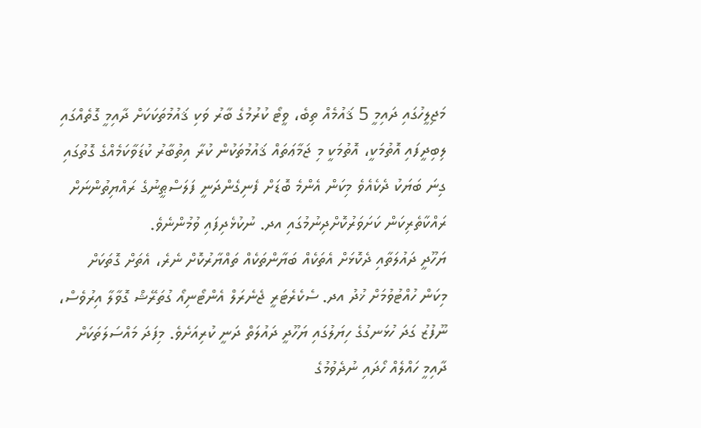މަޖިލީހުގައި ދައިމީ 5 ޤައުމެއް ތިބެ، ވީޓޯ ކުރުމުގެ ބާރު ވަކި ޤައުމުތަކަކަށް ދާއިމީ ގޮތެއްގައި ލިބިދީފައި އޮތުމަކީ، އޮތުމަކީ މި ޖަމާޢަތައް ޤައުމުތަކުން ކުރާ އިތުބާރު ކުޑަވާކަމެއްގެ ގޮތުގައި ގިނަ ބަޔަކު ދެކެއެވެ މިކަން އެންމެ ބޮޑަށް ފެނިގެންދަނީ ފަލަސްޠީނުގެ ރައްޔިތުންނަށް ރައްކާތެރިކަން ކަށަވަރުކޮށްދިނުމުގައި އދ. ނުކުޅެދިފައި ވުމުންނެވެ.
ޔަހޫދީ ދައުލަތާއި ދެކޮޅަށް އެތަކެއް ބަޔާންތަކެއް ތައްޔާރުކޮށް ނެރެ، އެތަށް ގޮތަކަށް މިކަން ހުއްޓުވުމަށް ޚުދު އދ. ސެކެރެޓަރީ ޖެނެރަލް އެންޓޯނިއޯ ގުތަރޭޝް ގޮވާލާ އިރުވެސް، ނޫފުޒު ގަދަ ހުޅަނގުގެ ހިޔަލުގައި ޔަހޫދީ ދައުލަތް ދަނީ ކުރިއަށެވެ. މިފަދަ މައްސަލަތަކަށް ދާއިމީ ހައްލެއް ހޯދައި ނުދެވުމުގެ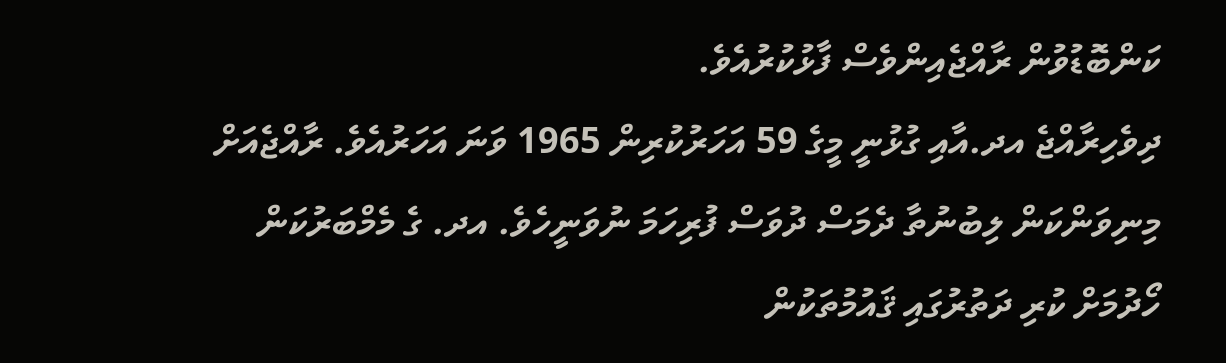ކަންބޮޑުވުން ރާއްޖެއިންވެސް ފާޅުކުރުއެވެ.
ދިވެހިރާއްޖެ އދ.އާއި ގުޅުނީ މީގެ 59 އަހަރުކުރިން 1965 ވަނަ އަހަރުއެވެ. ރާއްޖެއަށް މިނިވަންކަން ލިބުނުތާ ދެމަސް ދުވަސް ފުރިހަމަ ނުވަނީހެވެ. އދ. ގެ މެމްބަރުކަން ހޯދުމަށް ކުރި ދަތުރުގައި ޤައުމުތަކުން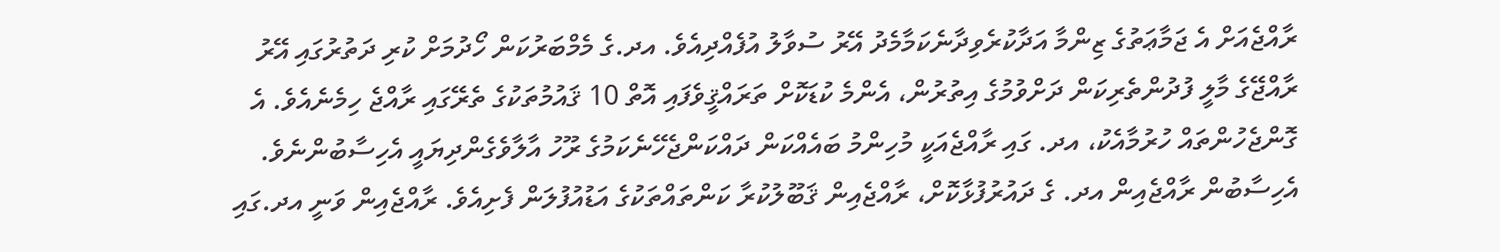ރާއްޖެއަށް އެ ޖަމާޢަތުގެ ޒިންމާ އަދާކުރެވިދާނެކަމާމެދު އޭރު ސުވާލު އުފެއްދިއެވެ. އދ.ގެ މެމްބަރުކަން ހޯދުމަށް ކުރި ދަތުރުގައި އޭރު ރާއްޖޭގެ މާލީ ފުދުންތެރިކަން ދަށްވުމުގެ އިތުރުން، އެންމެ ކުޑަކޮށް ތަރައްޤީވެފައި އޮތް 10 ޤައުމުތަކުގެ ތެރޭގައި ރާއްޖެ ހިމެނެއެވެ. އެ ގޮންޖެހުންތައް ހުރުމާއެކު، އދ. ގައި ރާއްޖެއަކީ މުހިންމު ބައެއްކަން ދައްކަންޖެހޭނެކަމުގެ ރޫހު އާލާވެގެންދިޔައީ އެހިސާބުންނެވެ.
އެހިސާބުން ރާއްޖެއިން އދ. ގެ ދައުރުފުޅާކޮށް، ރާއްޖެއިން ޤަބޫލުކުރާ ކަންތައްތަކުގެ އަޑުއުފުލަން ފެށިއެވެ. ރާއްޖެއިން ވަނީ އދ.ގައި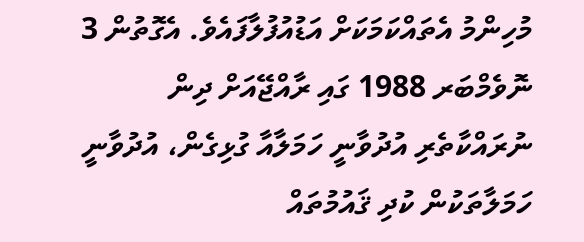މުހިންމު އެތައްކަމަކަށް އަޑުއުފުލާފައެވެ. އެގޮތުން 3 ނޮވެމްބަރ 1988 ގައި ރާއްޖޭއަށް ދިން ނުރައްކާތެރި އުދުވާނީ ހަމަލާއާ ގުޅިގެން، އުދުވާނީ ހަމަލާތަކުން ކުދި ޤައުމުތައް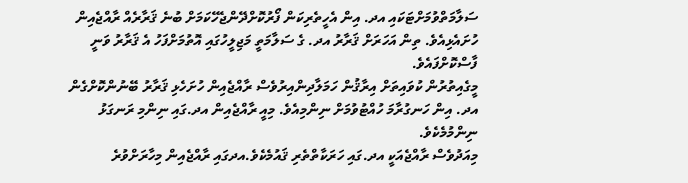ސަލާމަތްވުމަށްޓަކައި އދ. އިން އެހީތެރިކަން ފޯރުކޮށްދޭންޖެހޭކަމަށް ބުނެ ޤަރާރެއް ރާއްޖެއިން ހުށައެޅިއެވެ. ތިން އަހަރަށް ޤަރާރު އދ. ގެ ސަލާމަތީ މަޖިލީހުގައި އޮތުމަށްފަހު އެ ޤަރާރު ވަނީ ފާސްކޮށްފައެވެ.
މީގެއިތުރުން ކުވައިތަށް އިރާޤުން ހަމަލާދިންއިރުވެސް ރާއްޖެއިން ހުށަހެޅި ޤަރާރު ބޭނުންކޮށްގެން އދ. އިން ހަނގުރާމަ ހުއްޓުވުމަށް ނިންމިއެވެ. މިއީ ރާއްޖެއިން އދ.ގައި ނިންމި ރަނގަޅު ނިންމުމެކެވެ.
މިއަދުވެސް ރާއްޖެއަކީ އދ.ގައި ހަރަކާތްތެރި ޤައުމެކެވެ.އދގައި ރާއްޖެއިން މިހާރަށްވުރެ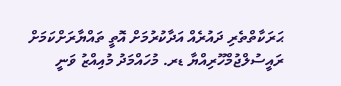ޙަރަކާތްތެރި ދައުރެއް އަދާކުރުމަށް އޮތީ ތައްޔާރަށްކަމަށް ރައީސުލްޖުމްހޫރިއްޔާ ޑރ. މުހައްމަދު މުއިއްޒު ވަނީ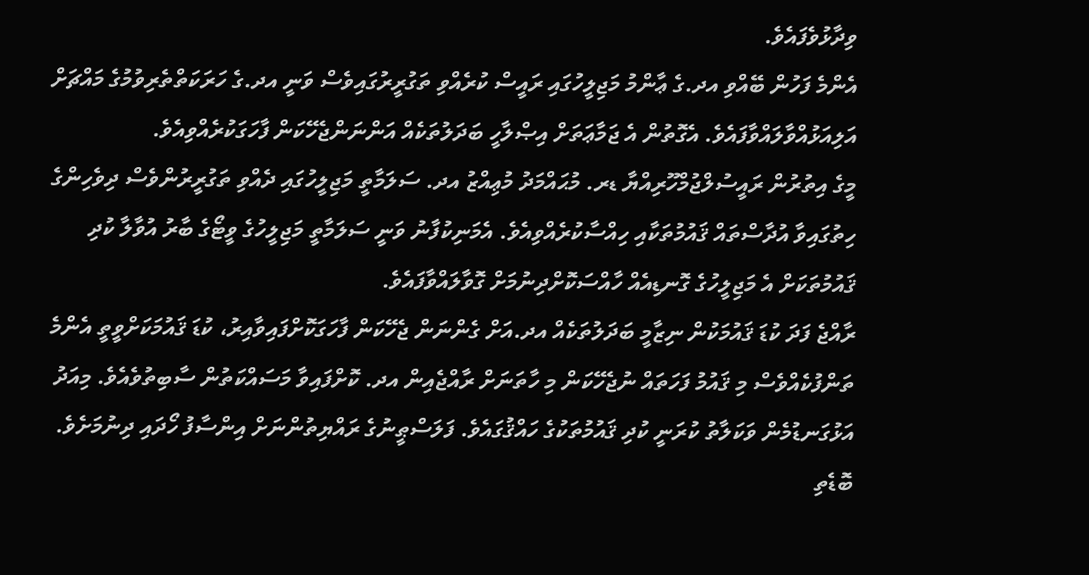ވިދާޅުވެފައެވެ.
އެންމެ ފަހުން ބޭއްވި އދ.ގެ ޢާންމު މަޖިލީހުގައި ރައީސް ކުރެއްވި ތަގުރީރުގައިވެސް ވަނީ އދ.ގެ ހަރަކަތްތެރިވުމުގެ މައްޗަށް އަލިއަޅުއްވާލައްވާފައެވެ. އެގޮތުން އެ ޖަމާޢަތަށް އިޞްލާހީ ބަދަލުތަކެއް އަންނަންޖެހޭކަން ފާހަގަކުރެއްވިއެވެ.
މީގެ އިތުރުން ރައީސުލްޖުމްހޫރިއްޔާ ޑރ. މުޙައްމަދު މުޢިއްޒު އދ. ސަލަމާތީ މަޖިލީހުގައި ދެއްވި ތަގުރީރުންވެސް ދިވެހިންގެ ހިތުގައިވާ އުދާސްތައް ޤައުމުތަކާއި ހިއްސާކުރެއްވިއެވެ. އެމަނިކުފާނު ވަނީ ސަލަމާތީ މަޖިލީހުގެ ވީޓޯގެ ބާރު އުވާލާ ކުދި ޤައުމުތަކަށް އެ މަޖިލީހުގެ ގޮނޑިއެއް ހާއްސަކޮށްދިނުމަށް ގޮވާލައްވާފައެވެ.
ރާއްޖެ ފަދަ ކުޑަ ޤައުމަކުން ނިޒާމީ ބަދަލުތަކެއް އދ.އަށް ގެންނަން ޖެހޭކަން ފާހަގަކޮށްފައިވާއިރު، ކުޑަ ޤައުމަކަށްވީތީ އެންމެ ތަންފުކެއްވެސް މި ޤައުމު ފަހަތައް ނުޖެހޭކަން މި ހާތަނަށް ރާއްޖެއިން އދ. ކޮށްފައިވާ މަސައްކަތުން ސާބިތުވެއެވެ. މިއަދު އަޅުގަނޑުމެން ވަކަލާތު ކުރަނީ ކުދި ޤައުމުތަކުގެ ހައްޤުގައެވެ. ފަލަސްޠީނުގެ ރައްޔިތުންނަށް އިންސާފު ހޯދައި ދިނުމަށެވެ. ބޮޑެތި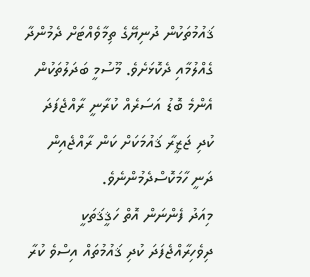ޤައުމުތަކުން ދުނިޔޭގެ ތިމާވެއްޓަށް ދެމުންދާ ގެއްލުމާއި ދެކޮޅަށެވެ. މޫސުމީ ބަދަލުތަކުން އެންމެ ބޮޑު އަސަރެއް ކުރާނީ ރާއްޖެފަދަ ކުދި ޖަޒީރާ ޤައުމަކަށް ކަން ރާއްޖެއިން ދަނީ ހާމަކޮސްދެމުންނެވެ.
މިއަދު ފެންނަން އޮތް ހަޤީޤަތަކީ ދިވެހިރާއްޖެފަދަ ކުދި ޤައުމުތައް އިސްވެ ކުރާ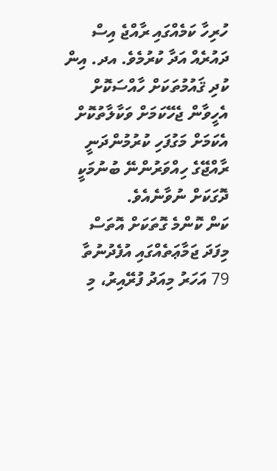ހުރިހާ ކަމެއްގައި ރާއްޖެ އިސް ދައުރެއް އަދާ ކުރުމެވެ. އދ. އިން ކުދި ޤައުމުތަކަށް ހާއްސަކޮށް އެހީވާން ޖެހޭކަމަށް ވަކާލާތުކޮށް އެކަމަށް މަގުފަހި ކުރުމުންދަނީ ރާއްޖޭގެ ހިއްވަރުންނޭ ބުނުމަކީ ދޮގަކަށް ނުވާނެއެވެ.
ކަން ކޮންމެ ގޮތަކަށް އޮތަސް މިފަދަ ޖަމާޢަތެއްގައި އުފެދުނުތާ 79 އަހަރު މިއަދު ފުރޭއިރު، މި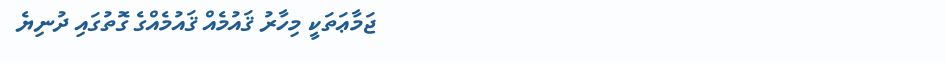ޖަމާޢަތަކީ މިހާރު ޤައުމެއް ޤައުމެއްގެ ގޮތުގައި ދުނިޔެ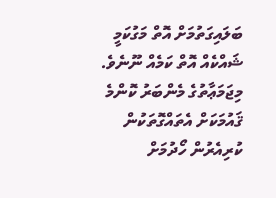ބަލައިގަތުމަށް އޮތް މަގުކަމީ ޝައްކެއް އޮތް ކަމެއް ނޫނެވެ. މިޖަމަޢާތުގެ މެންބަރު ކޮންމެ ޤައުމަކަށް އެތައްގޮތަކުން ކުރިއެރުން ހޯދުމަށް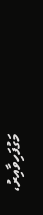މަގުފަހިވާއިރު،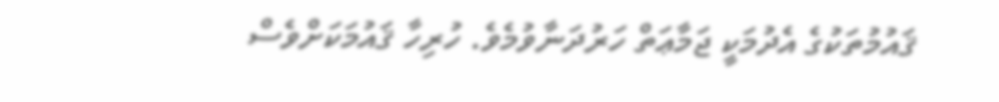ޤައުމުތަކުގެ އެދުމަކީ ޖަމާޢަތް ހަރުދަނާވުމެވެ. ހުރިހާ ޤައުމަކަށްވެސް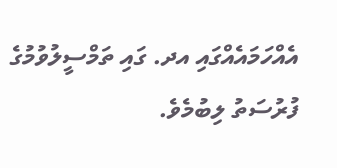އެއްހަމައެއްގައި އދ. ގައި ތަމްސީލުވުމުގެ ފުރުސަތު ލިބުމެވެ.